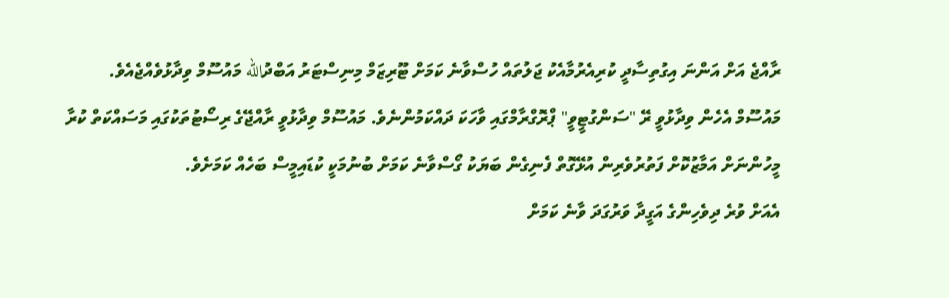ރާއްޖެ އަށް އަންނަ އިގުތިސާދީ ކުރިއެރުމާއެކު ޖަލުތައް ހުސްވާނެ ކަމަށް ޓޫރިޒަމް މިނިސްޓަރު އަބްދުالله މައުސޫމް ވިދާޅުވެއްޖެއެވެ.
މައުސޫމް އެހެން ވިދާޅުވީ ރޭ "ސަންގުޓީވީ" ޕްރޮގްރާމްގައި ވާހަކަ ދައްކަމުންނެވެ. މައުސޫމް ވިދާޅުވީ ރާއްޖޭގެ ރިސޯޓުތަކުގައި މަސައްކަތް ކުރާ މީހުންނަށް އަމާޒުކޮށް ފަތުރުވެރިން އުޅޭގޮތް ފެނިގެން ބަޔަކު ގޯސްވާނެ ކަމަށް ބުނުމަކީ ކުޑައިމީސް ބަހެއް ކަމަށެވެ.
އެއަށް ވުރެ ދިވެހިންގެ އަގީދާ ވަރުގަދަ ވާނެ ކަމަށް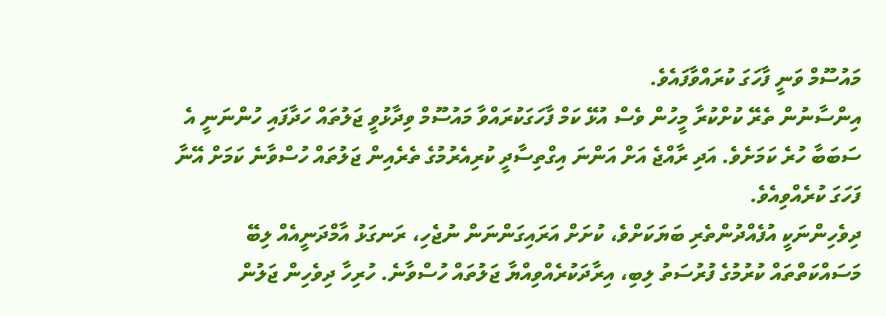މައުސޫމް ވަނީ ފާހަގަ ކުރައްވާފައެވެ.
އިންސާނުން ތެރޭ ކުށްކުރާ މީހުން ވެސް އުޅޭ ކަމް ފާހަގަކުރައްވާ މައުސޫމް ވިދާޅުވީ ޖަލުތައް ހަދާފައި ހުންނަނީ އެ ސަބަބާ ހުރެ ކަމަށެވެ. އަދި ރާއްޖެ އަށް އަންނަ އިގްތިސާދީ ކުރިއެރުމުގެ ތެރެއިން ޖަލުތައް ހުސްވާނެ ކަމަށް އޭނާ ފަހަގަ ކުރެއްވިއެވެ.
ދިވެހިންނަކީ އުފެއްދުންތެރި ބަޔަކަށްވެ، ކުށަށް އަރައިގަންނަން ނުޖެހި، ރަނގަޅު އާމްދަނީއެއް ލިބޭ މަސައްކަތްތައް ކުރުމުގެ ފުރުސަތު ލިބި، އިރާދަކުރެއްވިއްޔާ ޖަލުތައް ހުސްވާނެ. ހުރިހާ ދިވެހިން ޖަލުން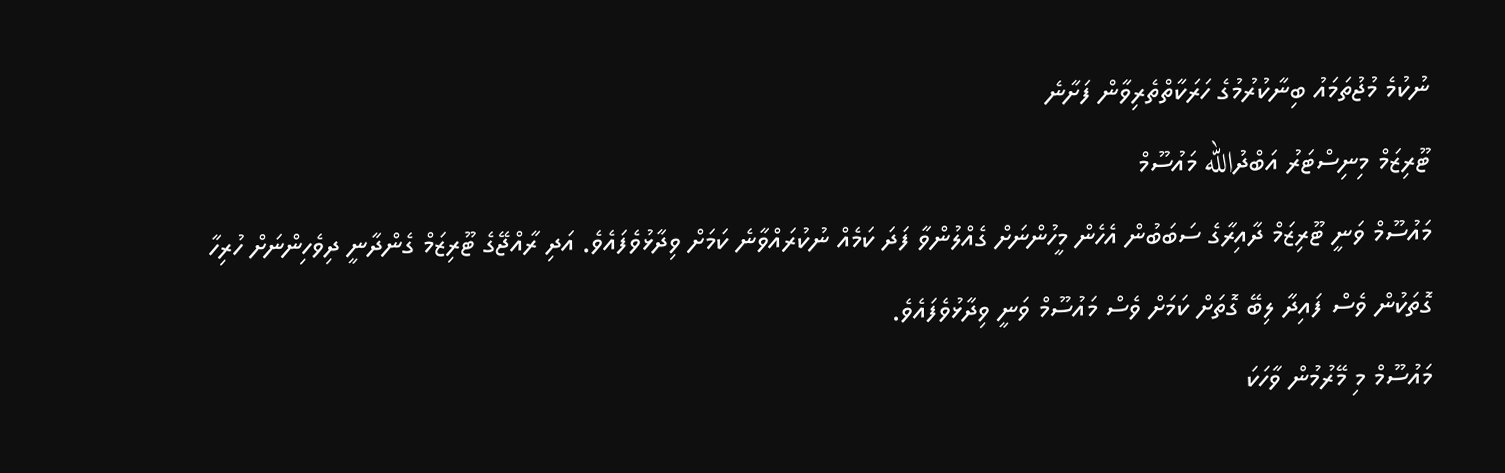ނުކުމެ މުޖުތަމައު ބިނާކުރުމުގެ ހަރަކާތްތެރިވާން ފަށާނެ
ޓޫރިޒަމް މިނިސްޓަރު އަބްދުالله މައުސޫމް
މައުސޫމް ވަނީ ޓޫރިޒަމް ދާއިރާގެ ސަބަބުން އެހެން މީހުންނަށް ގެއްލުންވާ ފަދަ ކަމެއް ނުކުރައްވާނެ ކަމަށް ވިދާޅުވެފައެވެ. އަދި ރާއްޖޭގެ ޓޫރިޒަމް ގެންދާނީ ދިވެހިންނަށް ހުރިހާ ގޮތަކުން ވެސް ފައިދާ ލިބޭ ގޮތަށް ކަމަށް ވެސް މައުސޫމް ވަނީ ވިދާޅުވެފައެވެ.
މައުސޫމް މި މޭރުމުން ވާހަކަ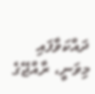ދައްކަވާފައި މިވަނީ، ރާއްޖޭގެ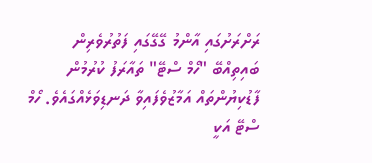ރަށްރަށުގައި އާންމު ގޭގޭގައި ފަތުރުވެރިން ބައިތިއްބޭ "ހޯމް ސްޓޭ" ތައާރަފު ކުރުމުން ފާޑުކިޔުންތައް އަމާޒުވެފައިވާ ދަނޑިވަޅެއްގައެވެ. ހޯމް ސްޓޭ އަކީ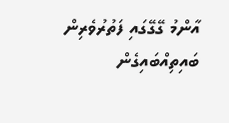އާންމު ގޭގޭގައި ފަތުރުވެރިން ބައިތިއްބައިގެން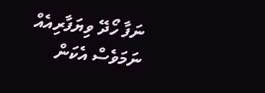ނަފާ ހޯދޭ ވިޔަފާރިއެއް ނަމަވެސް އެކަން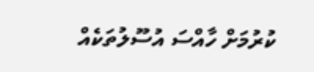ކުރުމަށް ހާއްސަ އުސޫލުތަކެއް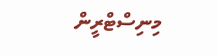މިނިސްޓްރީން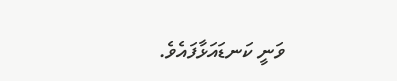ވަނީ ކަނޑައަޅާފައެވެ.